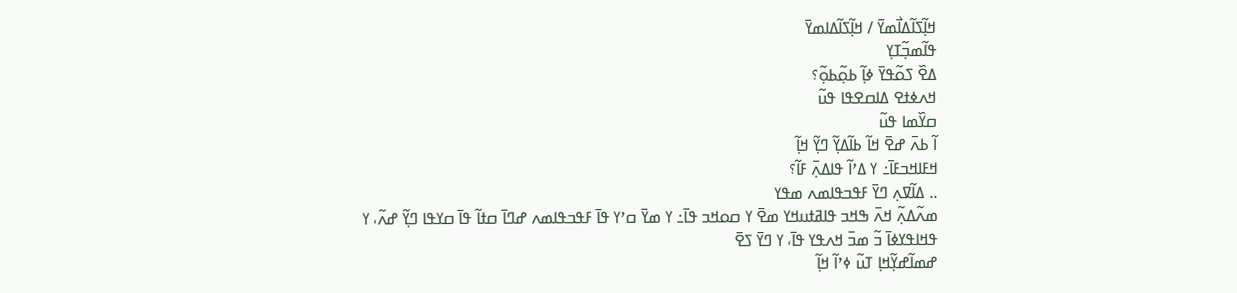ߞߊ߲߬ߖߊ߬ߡߊ߯ߘߌ߫ / ߞߊ߲߬ߖߊ߬ߡߊߘߌ߫
ߟߊ߬ߘߏ߲߬ߠߌ߲
ߡߐ߰ ߖߋ߬ߟߌ߫ ߦߊ߲߬ ߕߋ߲߬ߕߋ߲߬؟
ߞߍߦߙߐ ߡߊߛߐߟߊ ߟߎ߬
ߛߌ߰ߘߊ ߟߎ߬
ߊ߬ ߕߍ߫ ߝߐ߫ ߞߊ߬ ߕߊ߬ߡߌ߲߬ ߣߌ߲߬ ߞߊ߲߬
ߞߓߊߞߏߓߊ߫߸ ߌ ߡߴߊ߬ ߟߊߡߍ߲߫ ߓߊ߬؟
.. ߡߊ߬ߜߍ߲ ߣߌ߫ ߓߟߏߟߊߘߍ ߘߟߌ
ߘߍ߬ߡߍ߲߬ ߞߍ߫ ߒߞߏ ߟߊߥߙߎߞߌ ߘߐ߫ ߌ ߛߋߞߏ ߟߊ߫߸ ߌ ߘߌ߫ ߛߴߌ ߟߊ߫ ߓߟߏߟߊߘߍ ߝߣߊ߫ ߛߙߊ߬ ߟߊ߫ ߛߌߟߊ ߣߌ߲߬ ߝߍ߬، ߌ ߟߞߊߟߌߦߊ߫ ߏ߬ ߘߏ߫ ߞߍߟߌ ߟߊ߫، ߌ ߣߌ߫ ߖߐ߫
ߝߘߊ߬ߝߌ߲߬ߞߊ߲ ߠߎ߬ ߦߴߊ߬ ߞߊ߲߬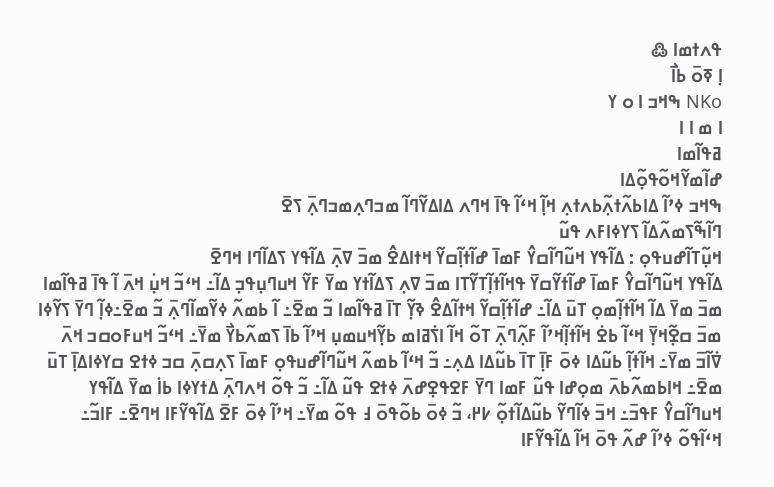ߟߍߙߘߊ ߷
ߊ߲ ߧߋ߫ ߕߊ߯
NKo ߒߞߏ ߊ ߋ ߌ
ߊ ߘ ߊ ߊ
ߥߟߊ߬ߘߊ
ߝߊ߬ߘߌ߬ߞߋ߬ߟߋ߲߬ߡߊ
ߒߞߏ ߦߴߊ߬ ߡߊߕߍ߬ߙߍ߲߬ߕߍߙߍ߲ ߞߊ߲߬ ߞߵߊ߬ ߟߊ߫ ߞߣߍ ߡߊߡߌ߬ߣߊ߬ ߘߏߣߍ߲ߘߏߣߍ߲߫ ߖߐ߫
ߣߊ߬ߒ߬ߖߘߍ߬ߡߊ߬ ߖߌߦߊߓߍ ߟߎ߬
ߞߎ߲߬ߠߊ߬ߝߎߟߋ߲ : ߡߊ߬ߟߌ ߞߎ߬ߣߊ߬ߛߌ߮ ߓߘߊ߫ ߝߊ߬ߙߊ߲߬ߛߌ߬ ߞߙߊߡߐ߮ ߘߏ߫ ߜߍ߲߫ ߡߊ߬ߟߌ ߖߡߊ߬ߣߊ ߞߣߐ߫
ߡߊ߬ߟߌ ߞߎ߬ߣߊ߬ߛߌ߮ ߓߘߊ߫ ߝߊ߬ߙߌ߬ߛߌ߫ ߟߞߊ߬ߙߊ߲߬ߠߌ߬ߠߊ ߘߏ߫ ߜߍ߲ ߖߡߊ߬ߙߌ ߘߌ߫ ߓߌ߬ ߞߎߣߎ߲ߟߏ߲ ߡߊ߬߸ ߞߵߏ߬ ߞߎ߲߭ ߞߍ߫ ߊ߬ ߟߊ߫ ߥߟߊ߬ߘߊ ߘߏ߫ ߘߌ߫ ߡߊ߬ ߞߊ߬ߙߊ߲߬ߘߋ߲ ߠߎ߫ ߡߊ߬߸ ߝߊ߬ߙߊ߲߬ߛߌ߬ ߞߙߊ߬ߡߐ߮ ߢߌ߲߬ ߠߊ߫ ߥߟߊ߬ߘߊ ߏ߬ ߘߐ߫߸ ߊ߬ ߕߘߍ߬ ߦߌ߬ߘߊ߬ߣߍ߲߫ ߏ߬ ߘߐ߫߸ߦߊ߲߬ ߣߌ߫ ߖߌ߬ߦߊ ߘߏ߫ ߛߐ߲߬ߞߌ߲߫ ߞߵߊ߬ ߕߐ߭ ߞߊ߬ߙߊ߲߬ߞߴߊ߬ ߓߍ߲߬ߣߍ߲߫ ߠߋ߬ ߞߊ߬ ߊߖ߭ߥߊߘ ߕߌ߲߬ߞߎߘߎ߲ ߞߴߊ߬ ߕߊ߫ ߖߘߍ߬ߕߌ߯ ߘߌ߫߸ ߞߵߏ߬ ߞߎߓߋߛߏ ߞߍ߫ ߜ߭ߊ߬ߏ߫ ߘߌ߫߸ ߞߊ߬ߙߊ߲߬ ߕߎ߬ߡߊ ߦߋ߫ ߓߊ߲߫ ߠߊ߫ ߕߎ߬ߡߊ ߡߍ߲߸ ߏ߬ ߞߵߊ߬ ߕߘߍ߬ ߞߎ߬ߣߊ߬ߝߎߟߋ߲ ߓߘߊ߫ ߖߍ߲ߛߍ߲߫ ߛߏ ߦߙߐ ߛߌߦߊߡߊ߲߫ ߠߎ߫ ߘߐ߫߸ ߞߊߕߘߍ߬ߕߍ߫ ߘߋ߲ߝߊ ߟߎ߬ ߓߘߊ ߣߌ߫ ߓߐߟߐ߲ߝߍ߫ ߦߙߐ ߟߎ߬ ߡߊ߬߸ ߏ߬ ߟߋ߬ ߞߍߣߍ߲߫ ߡߙߌߦߊ ߕߊ߭ ߘߌ߫ ߡߊ߬ߟߌ ߞߎߣߊ߬ߛߌ߮ ߓߟߏ߫߸ ߞߏ߫ ߦߊ߬ߣߌ߬ ߕߎ߬ߡߊ߬ߙߋ߲߬ ߇߂، ߏ߬ ߦߋ߫ ߕߋ߬ߟߋ߫ ߃ ߟߋ߬ ߘߌ߫߸ ߞߴߊ߬ ߦߋ߫ ߓߐ߫ ߡߊ߬ߟߌ߬ߓߊ ߞߣߐ߫߸ ߓߊߏ߬߸ ߞߵߊ߬ߟߋ߬ ߦߴߊ߬ ߝߍ߬ ߟߋ߫ ߞߊ߬ ߡߊ߬ߟߌ߬ߓߊ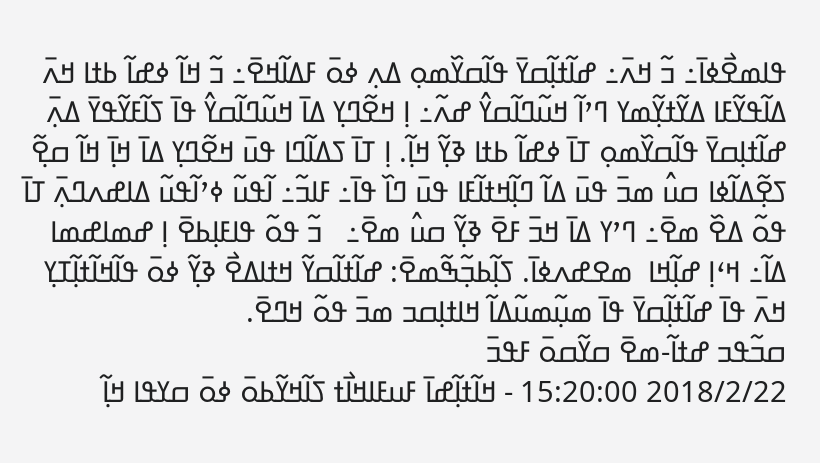ߟߊߘߐ߯ߦߊ߫߸ ߏ߬ ߞߍ߫߸ ߝߊ߬ߙߊ߲߬ߛߌ߫ ߟߊ߬ߛߌ߰ߘߋ߲ ߡߍ߲ ߦߋ߫ ߓߡߊ߬ߞߐ߫߸ ߏ߬ ߞߊ߬ ߦߝߊ߬ ߕߙߊ ߞߍ߫ ߡߊ߬ߟߌ߬ߓߊ ߡߌ߬ߙߌ߲߬ߘߌ ߣߴߊ߬ ߞߎ߬ߣߊ߬ߛߌ߮ ߝߍ߬߸ ߊ߲ ߞߐ߬ߣߌ߲ ߡߊ߫ ߞߎ߬ߣߊ߬ߛߌ߮ ߟߊ߫ ߖߊ߬ߓߌ߬ߟߌ߫ ߡߍ߲߫ ߝߊ߬ߙߊ߲ߛߌ߫ ߟߊ߬ߛߌ߰ߘߋ߲ ߠߊ߫ ߦߝߊ߬ ߕߙߊ ߢߌ߲߬ ߞߊ߲߬. ߊ߲ ߠߊ߫ ߖߡߊ߬ߣߊ ߟߎ߫ ߞߐ߬ߣߌ߲ ߡߊ߫ ߞߊ߲߫ ߞߊ߬ ߛߐ߲߬ ߖߐ߲߬ߡߊ߬ߦߊ ߛߎ߮ ߘߏ߫ ߟߎ߫ ߡߊ߬ ߣߊ߲߬ߞߙߊ߬ߓߊ ߟߎ߫ ߣߊ߰ ߟߊ߫߸ ߓߊߏ߬߸ ߊ߬ߟߎ߬ ߦߴߊ߬ߟߎ߬ ߡߊߝߍߣߍ߲߫ ߠߊ߫ ߟߋ߬ ߡߐ߰ ߘߐ߫߸ ߣߴߌ ߡߊ߫ ߞߏ߫ ߓߐ߫ ߢߌ߲߬ ߛߎ߮ ߘߐ߫߸   ߏ߬ ߟߋ߬ ߟߊߓߊ߲ߕߐ߫ ߊ߲ ߝߘߊߝߘߊ ߡߊ߬߸ ߞߵߊ߲ ߝߊ߲߬ߞߊ  ߘߐߝߍߦߊ߫. ߖߊ߲߬ߕߏ߲߬ߒ߬ߘߐ߫: ߝߊ߬ߙߊ߬ߛߌ߬ ߞߙߊߡߐ߯ ߢߌ߲߬ ߦߋ߫ ߟߊ߬ߞߊ߬ߙߊ߲߬ߠߌ߲ ߞߍ߫ ߟߊ߫ ߝߊ߬ߙߊ߲߬ߛߌ߫ ߟߊ߫ ߘߎ߲߬ߘߎ߬ߡߊ߬ ߞߊߙߊ߲ߛߏ ߘߏ߫ ߟߋ߬ ߞߣߐ߫.
ߛߏ߬ߟߏ ߝߙߊ߬-ߘߐ߫ ߛߌ߬ߛߋ߫ ߓߟߏ߫
2018/2/22 15:20:00 - ߞߊ߬ߙߊ߲߬ߝߊ߫ ߓߎߓߊߞߊ߯ߙ ߖߊ߬ߞߌ߬ߕߋ߫ ߦߋ߫ ߛߌߟߊ ߞߊ߲߬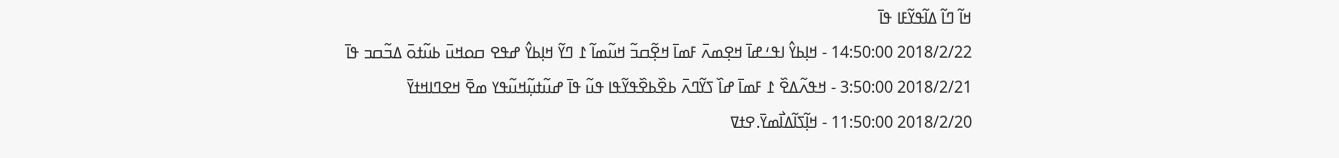ߞߊ߬ ߣߊ߬ ߡߊ߬ߟߌ߬ߓߊ ߟߊ߫
2018/2/22 14:50:00 - ߞߊ߲ߕߌ߮ ߊߟߑߝߊ߫ ߞߐ߲ߘߍ߫ ߓߘߊ߫ ߞߐ߲߬ߛߏ߬ ߞߎ߬ߘߊ߬ ߁ ߣߌ߬ ߞߊ߲ߕߌ߮ ߝߟߐ ߛߋߞߎ߫ ߕߎ߬ߙߋ߫ ߡߏ߬ߛߏ ߟߊ߫
2018/2/21 3:50:00 - ߞߟߍ߬ߡߐ߰ ߁ ߓߘߊ߫ ߝߊ߰ ߖߌ߬ߣߍ߫ ߕߐ߰ߕߐ߰ߟߌ߬ߟߊ ߟߎ߬ ߟߊ߫ ߝߎ߬ߙߎ߲߬ߞߎ߬ߟߌ ߘߐ߫ ߞߐߣߊߞߙߌ߫
2018/2/20 11:50:00 - ߞߊ߲߬ߖߊ߬ߡߊ߯ߘߌ߫.ߐߙߜ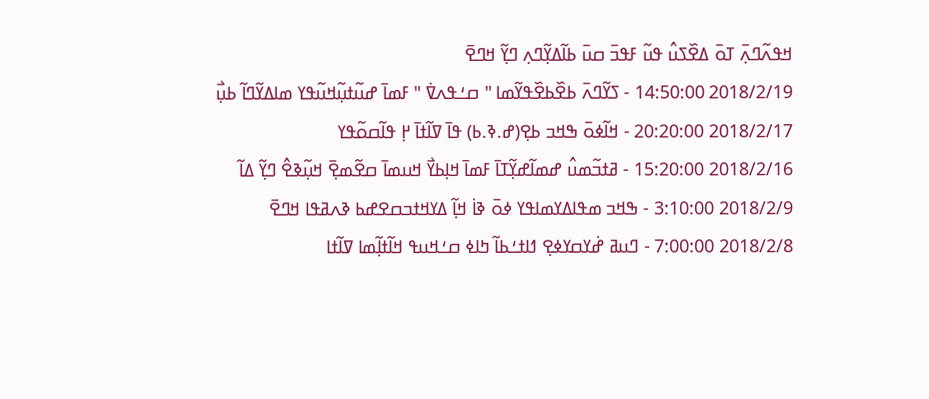ߞߟߍ߬ߣߍ߲߫ ߠߋ߫ ߡߐ߰ߖߎ߮ ߟߎ߬ ߓߟߏ߫ ߛߎ߫ ߕߊ߬ߡߌ߲߬ߣߍ߲ ߣߌ߲߬ ߞߣߐ߫
2018/2/19 14:50:00 - ߖߌ߬ߣߍ߫ ߕߐ߰ߕߐ߰ߟߌ߬ߘߊ " ߛߑߟߍߜ߭ " ߓߘߊ߫ ߝߎ߬ߙߎ߲߬ߞߎ߬ߟߌ ߘߊߡߌ߬ߣߊ߬ ߕߎ߲߯
2018/2/17 20:20:00 - ߞߊ߬ߦߋ߫ ߒߞߏ ߕߐ߲(ߝ.ߢ.ߕ) ߟߊ߫ ߜߊ߬ߙߊ߫ ߂߲ ߟߊ߬ߛߋ߬ߟߌ
2018/2/16 15:20:00 - ߥߙߏ߬ߘߎ߮ ߝߘߊ߬ߝߌ߲߬ߠߊ߫ ߓߘߊ߫ ߞߊ߲ߕߌ߯ ߞߎߘߊ߫ ߛߐ߬ߘߐ߲߫ ߞߎ߲߬ߢߐ߮ ߣߌ߲߬ ߡߊ߬
2018/2/9 3:10:00 - ߒߞߏ ߘߟߊߡߌߘߊߟߌ ߦߋ߫ ߢߊ߭ ߞߊ߲߬ ߡߌߞߙߏߛߐߝߕ ߢߍߥߟߊ ߞߣߐ߫
2018/2/8 7:00:00 - ߣߎߥ ߝ߭ߌߛߌߦߐ߲ ߗߊߙߑߕߊ߬ ߤߊߦ ߛߑߞߎߟ ߞߊ߬ߙߊ߲߬ߘߊ ߜߊ߬ߙߊ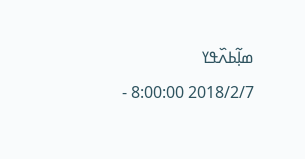ߘߊ߲߬ߕߍ߰ߟߌ
2018/2/7 8:00:00 -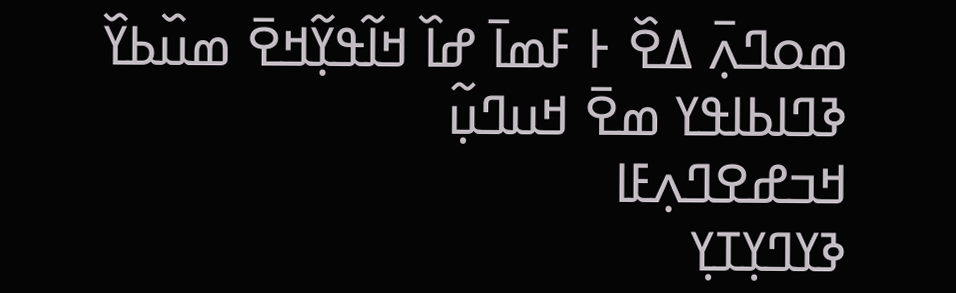ߘߋߣߍ߲߫ ߡߐ߰ ߅ ߓߘߊ߫ ߝߊ߰ ߞߊ߬ߟߌ߲߬ߞߐ߫ ߘߎ߰ߕߌ߰ ߢߣߊߕߊߟߌ ߘߐ߫ ߞߎߣߎ߲߬
ߞߏߝߐߣߍ߲ߓߊ
ߢߌߣߌ߲ߠߌ߲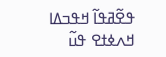ߟߐ߬ߥߟߊ߬ ߞߟߏߡߊ
ߞߍߦߙߐ ߟߎ߬